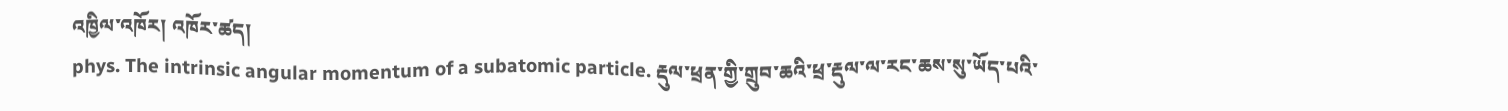འཁྱིལ་འཁོར། འཁོར་ཚད།
phys. The intrinsic angular momentum of a subatomic particle. རྡུལ་ཕྲན་གྱི་གྲུབ་ཆའི་ཕྲ་རྡུལ་ལ་རང་ཆས་སུ་ཡོད་པའི་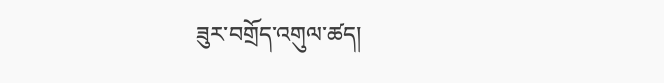ཟུར་བགྲོད་འགུལ་ཚད།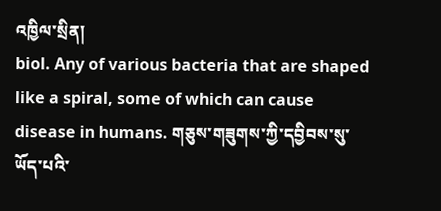འཁྱིལ་སྲིན།
biol. Any of various bacteria that are shaped like a spiral, some of which can cause disease in humans. གཅུས་གཟུགས་ཀྱི་དབྱིབས་སུ་ཡོད་པའི་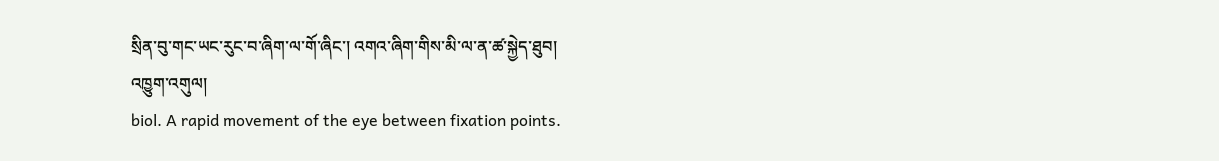སྲིན་བུ་གང་ཡང་རུང་བ་ཞིག་ལ་གོ་ཞིང་། འགའ་ཞིག་གིས་མི་ལ་ན་ཚ་སྐྱེད་ཐུབ།
འཁྱུག་འགུལ།
biol. A rapid movement of the eye between fixation points.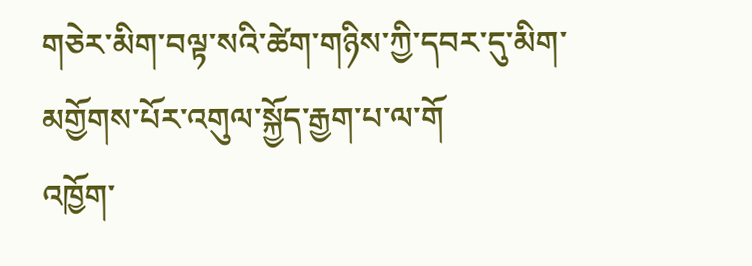གཅེར་མིག་བལྟ་སའི་ཚེག་གཉིས་ཀྱི་དབར་དུ་མིག་མགྱོགས་པོར་འགུལ་སྐྱོད་རྒྱག་པ་ལ་གོ
འཁྱོག་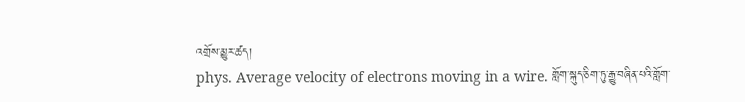འགྲོས་མྱུར་ཚད།
phys. Average velocity of electrons moving in a wire. གློག་སྐུད་ཅིག་ཏུ་རྒྱུ་བཞིན་པའི་གློག་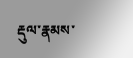རྡུལ་རྣམས་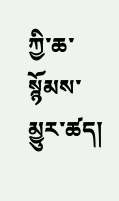ཀྱི་ཆ་སྙོམས་མྱུར་ཚད།